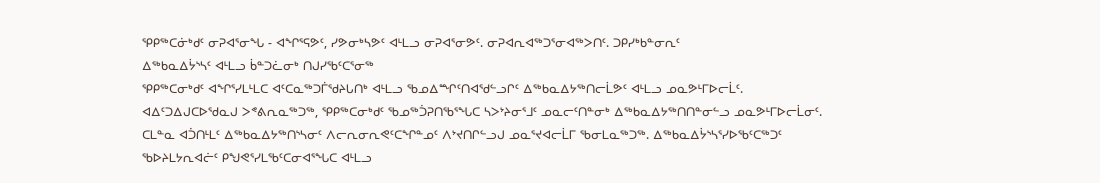ᕿᑭᖅᑕᓃᒃᑯᑦ ᓂᕈᐊᕐᓂᖓ - ᐊᖏᕐᕋᕗᑦ, ᓯᕗᓂᒃᓴᕗᑦ ᐊᒻᒪᓗ ᓂᕈᐊᕐᓂᕗᑦ. ᓂᕈᐊᕆᐊᖅᑐᕐᓂᐊᖅᐳᑎᑦ. ᑐᑭᓯᒃᑲᓐᓂᕆᑦ
ᐃᖅᑲᓇᐃᔮᔅᓴᑦ ᐊᒻᒪᓗ ᑳᓐᑐᓛᓂᒃ ᑎᒍᓯᖃᑦᑕᕐᓂᖅ
ᕿᑭᖅᑕᓂᒃᑯᑦ ᐊᖏᕐᓯᒪᒻᒪᑕ ᐊᑦᑕᓇᖅᑐᒦᖁᔨᒐᑎᒃ ᐊᒻᒪᓗ ᖃᓄᐃᙱᑦᑎᐊᖁᓪᓗᒋᑦ ᐃᖅᑲᓇᐃᔭᖅᑎᓕᒫᕗᑦ ᐊᒻᒪᓗ ᓄᓇᕗᒻᒥᐅᓕᒫᑦ. ᐊᐃᑦᑐᐃᒍᑕᐅᖁᓇᒍ ᐳᕝᕕᕆᓇᖅᑐᖅ, ᕿᑭᖅᑕᓂᒃᑯᑦ ᖃᓄᖅᑑᕈᑎᖃᕐᖓᑕ ᓴᐳᔾᔨᓂᕐᒧᑦ ᓄᓇᓕᑦᑎᓐᓂᒃ ᐃᖅᑲᓇᐃᔭᖅᑎᑎᓐᓂᓪᓗ ᓄᓇᕗᒻᒥᐅᓕᒫᓂᑦ. ᑕᒪᓐᓇ ᐊᑑᑎᒻᒪᑦ ᐃᖅᑲᓇᐃᔭᖅᑎᔅᓴᓂᑦ ᐱᓕᕆᓂᕆᕙᑦᑕᖏᓐᓄᑦ ᐱᔾᔪᑎᒋᓪᓗᒍ ᓄᓇᕐᔪᐊᓕᒫᒥ ᖃᓂᒪᓇᖅᑐᖅ. ᐃᖅᑲᓇᐃᔮᔅᓴᕐᓯᐅᖃᑦᑕᖅᑐᑦ ᖃᐅᔨᒪᔭᕆᐊᓖᑦ ᑭᖑᕙᕐᓯᒪᖃᑦᑕᓂᐊᕐᖓᑕ ᐊᒻᒪᓗ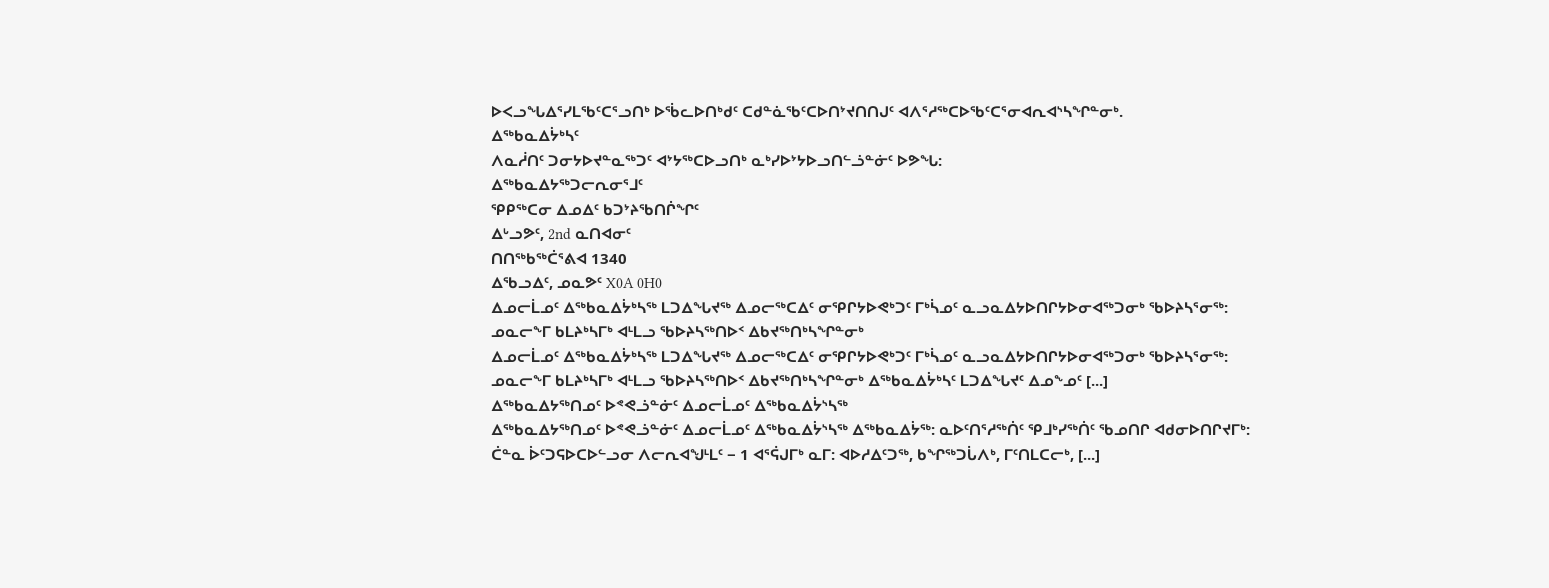ᐅᐸᓗᖓᐃᕐᓯᒪᖃᑦᑕᕐᓗᑎᒃ ᐅᖄᓚᐅᑎᒃᑯᑦ ᑕᑯᓐᓈᖃᑦᑕᐅᑎᔾᔪᑎᑎᒍᑦ ᐊᐱᕐᓱᖅᑕᐅᖃᑦᑕᕐᓂᐊᕆᐊᔅᓴᖏᓐᓂᒃ.
ᐃᖅᑲᓇᐃᔮᒃᓴᑦ
ᐱᓇᓲᑎᑦ ᑐᓂᔭᐅᔪᓐᓇᖅᑐᑦ ᐊᔾᔭᖅᑕᐅᓗᑎᒃ ᓇᒃᓯᐅᔾᔭᐅᓗᑎᓪᓘᓐᓃᑦ ᐅᕗᖓ:
ᐃᖅᑲᓇᐃᔭᖅᑐᓕᕆᓂᕐᒧᑦ
ᕿᑭᖅᑕᓂ ᐃᓄᐃᑦ ᑲᑐᔾᔨᖃᑎᒌᖏᑦ
ᐃᒡᓗᕗᑦ, 2nd ᓇᑎᐊᓂᑦ
ᑎᑎᖅᑲᖅᑖᕐᕕᐊ 1340
ᐃᖃᓗᐃᑦ, ᓄᓇᕗᑦ X0A 0H0
ᐃᓄᓕᒫᓄᑦ ᐃᖅᑲᓇᐃᔮᒃᓴᖅ ᒪᑐᐃᖓᔪᖅ ᐃᓄᓕᖅᑕᐃᑦ ᓂᕿᒋᔭᐅᕙᒃᑐᑦ ᒥᒃᓵᓄᑦ ᓇᓗᓇᐃᔭᐅᑎᒋᔭᐅᓂᐊᖅᑐᓂᒃ ᖃᐅᔨᓴᕐᓂᖅ: ᓄᓇᓕᖕᒥ ᑲᒪᔨᒃᓴᒥᒃ ᐊᒻᒪᓗ ᖃᐅᔨᓴᖅᑎᐅᑉ ᐃᑲᔪᖅᑎᒃᓴᖏᓐᓂᒃ
ᐃᓄᓕᒫᓄᑦ ᐃᖅᑲᓇᐃᔮᒃᓴᖅ ᒪᑐᐃᖓᔪᖅ ᐃᓄᓕᖅᑕᐃᑦ ᓂᕿᒋᔭᐅᕙᒃᑐᑦ ᒥᒃᓵᓄᑦ ᓇᓗᓇᐃᔭᐅᑎᒋᔭᐅᓂᐊᖅᑐᓂᒃ ᖃᐅᔨᓴᕐᓂᖅ: ᓄᓇᓕᖕᒥ ᑲᒪᔨᒃᓴᒥᒃ ᐊᒻᒪᓗ ᖃᐅᔨᓴᖅᑎᐅᑉ ᐃᑲᔪᖅᑎᒃᓴᖏᓐᓂᒃ ᐃᖅᑲᓇᐃᔮᒃᓴᑦ ᒪᑐᐃᖓᔪᑦ ᐃᓄᖕᓄᑦ [...]
ᐃᖅᑲᓇᐃᔭᖅᑎᓄᑦ ᐅᕝᕙᓘᓐᓃᑦ ᐃᓄᓕᒫᓄᑦ ᐃᖅᑲᓇᐃᔮᔅᓴᖅ
ᐃᖅᑲᓇᐃᔭᖅᑎᓄᑦ ᐅᕝᕙᓘᓐᓃᑦ ᐃᓄᓕᒫᓄᑦ ᐃᖅᑲᓇᐃᔮᔅᓴᖅ ᐃᖅᑲᓇᐃᔮᖅ: ᓇᐅᑦᑎᕐᓱᖅᑏᑦ ᕿᒧᒃᓯᖅᑏᑦ ᖃᓄᑎᒋ ᐊᑯᓂᐅᑎᒋᔪᒥᒃ: ᑖᓐᓇ ᐆᑦᑐᕋᐅᑕᐅᓪᓗᓂ ᐱᓕᕆᐊᖑᒻᒪᑦ − 1 ᐊᕐᕌᒍᒥᒃ ᓇᒥ: ᐊᐅᓱᐃᑦᑐᖅ, ᑲᖏᖅᑐᒑᐱᒃ, ᒥᑦᑎᒪᑕᓕᒃ, [...]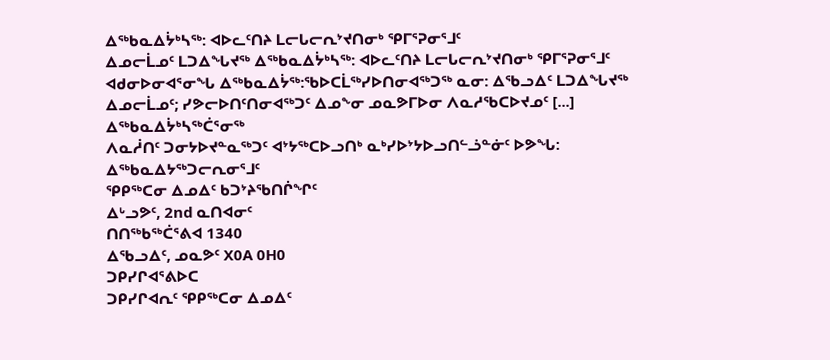ᐃᖅᑲᓇᐃᔮᒃᓴᖅ: ᐊᐅᓚᑦᑎᔨ ᒪᓕᒐᓕᕆᔾᔪᑎᓂᒃ ᕿᒥᕐᕈᓂᕐᒧᑦ
ᐃᓄᓕᒫᓄᑦ ᒪᑐᐃᖓᔪᖅ ᐃᖅᑲᓇᐃᔮᒃᓴᖅ: ᐊᐅᓚᑦᑎᔨ ᒪᓕᒐᓕᕆᔾᔪᑎᓂᒃ ᕿᒥᕐᕈᓂᕐᒧᑦ ᐊᑯᓂᐅᓂᐊᕐᓂᖓ ᐃᖅᑲᓇᐃᔮᖅ:ᖃᐅᑕᒫᖅᓯᐅᑎᓂᐊᖅᑐᖅ ᓇᓂ: ᐃᖃᓗᐃᑦ ᒪᑐᐃᖓᔪᖅ ᐃᓄᓕᒫᓄᑦ; ᓯᕗᓕᐅᑎᑦᑎᓂᐊᖅᑐᑦ ᐃᓄᖕᓂ ᓄᓇᕗᒥᐅᓂ ᐱᓇᓱᖃᑕᐅᔪᓄᑦ [...]
ᐃᖅᑲᓇᐃᔮᒃᓴᖅᑖᕐᓂᖅ
ᐱᓇᓲᑎᑦ ᑐᓂᔭᐅᔪᓐᓇᖅᑐᑦ ᐊᔾᔭᖅᑕᐅᓗᑎᒃ ᓇᒃᓯᐅᔾᔭᐅᓗᑎᓪᓘᓐᓃᑦ ᐅᕗᖓ:
ᐃᖅᑲᓇᐃᔭᖅᑐᓕᕆᓂᕐᒧᑦ
ᕿᑭᖅᑕᓂ ᐃᓄᐃᑦ ᑲᑐᔾᔨᖃᑎᒌᖏᑦ
ᐃᒡᓗᕗᑦ, 2nd ᓇᑎᐊᓂᑦ
ᑎᑎᖅᑲᖅᑖᕐᕕᐊ 1340
ᐃᖃᓗᐃᑦ, ᓄᓇᕗᑦ X0A 0H0
ᑐᑭᓯᒋᐊᕐᕕᐅᑕ
ᑐᑭᓯᒋᐊᕆᑦ ᕿᑭᖅᑕᓂ ᐃᓄᐃᑦ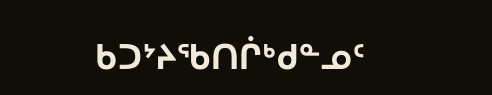ᑲᑐᔾᔨᖃᑎᒌᒃᑯᓐᓄᑦ